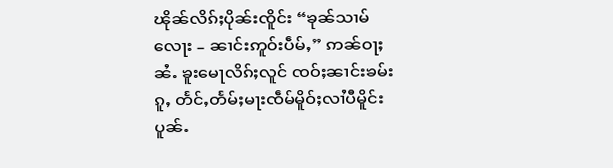ၽိုၼ်လိၵ်ႈပိုၼ်းၸိူင်း “ၶုၼ်သၢမ်လေႃး – ၼၢင်းဢူဝ်းပဵမ်ႇ” ဢၼ်ဝႃႈၼႆႉ ၶူးမေႃလိၵ်ႈလူင် ၸဝ်ႈၼၢင်းၶမ်း ၵူႇ တႅင်ႇတႅမ်ႈမႃးၸဵမ်မိူဝ်ႈလၢႆပီမိူင်းပူၼ်ႉ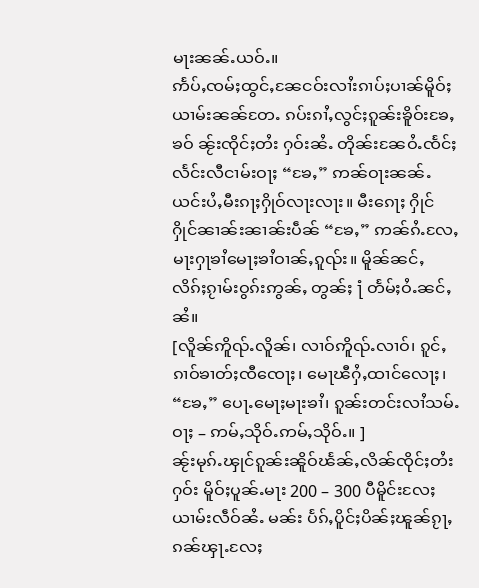မႃးၼၼ်ႉယဝ်ႉ။
ဢႅပ်ႇၸမ်ႈထွင်ႇၼႄငဝ်းလၢႆးၵၢပ်ႈပၢၼ်မိူဝ်ႈယၢမ်းၼၼ်တႄႉ ၵပ်းၵၢႆႇလွင်ႈၵူၼ်းၶိူဝ်းၶႄႇၶဝ် ၼႂ်းၸိုင်ႈတႆး ႁဝ်းၼႆႉ တိုၼ်းၼႄဝႆႉၸႅင်ႈလႅင်းလီငၢမ်းဝႃႈ “ၶႄႇ” ဢၼ်ဝႃးၼၼ်ႉ ယင်းပႆႇမီးၵႃႈႁိုဝ်လႃးလႃး။ မီးၵေႃႈ ႁိုင် ႁိုင်ၼၢၼ်းၼၢၼ်းပဵၼ် “ၶႄႇ” ဢၼ်ၵႆႉလႄႇမႃးႁႃၶၢႆမေႃႈၶၢႆဝၢၼ်ႇၵူၺ်း။ မိူၼ်ၼင်ႇ လိၵ်ႈၵႂၢမ်းဝွၵ်းဢွၼ်ႇ တွၼ်ႈ ႞ တႅမ်ႈဝႆႉၼင်ႇၼႆ။
[လိူၼ်ဢိူၺ်ႉလိူၼ်၊ လၢဝ်ဢိူၺ်ႉလၢဝ်၊ ၵူင်ႇၵၢဝ်ၶၢတ်ႈၸီၸေႃႈ၊ မေႃၽီႁႆႇထၢင်လေႃႈ၊ “ၶႄႇ” ပေႃႉမေႃႈမႃးၶၢႆ၊ ၵူၼ်းတင်းလၢႆသမ်ႉဝႃႈ – ဢမ်ႇသိုဝ်ႉဢမ်ႇသိုဝ်ႉ။ ]
ၼႂ်းမုၵ်ႉၾုင်ၵူၼ်းၼိူဝ်ၽႅၼ်ႇလိၼ်ၸိုင်ႈတႆးႁဝ်း မိူဝ်ႈပူၼ်ႉမႃး 200 – 300 ပီမိူင်းလႄႈ ယၢမ်းလဵဝ်ၼႆႉ မၼ်း ပႅၵ်ႇပိူင်ႈပိၼ်ႈၽူၼ်ၵႂႃႇၵၼ်ၾႃႉလႄႈ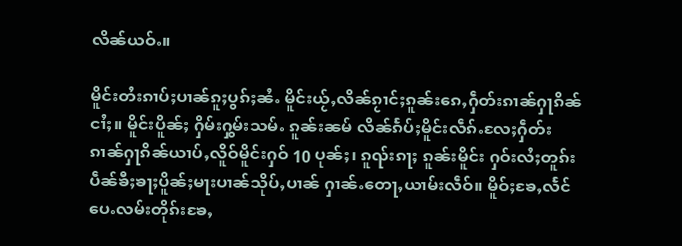လိၼ်ယဝ်ႉ။

မိူင်းတႆးၵၢပ်ႈပၢၼ်ၵူႈပွၵ်ႈၼႆႉ မိူင်းယႂ်ႇလိၼ်ၵႂၢင်ႈၵူၼ်းၵေႇႁဵတ်းၵၢၼ်ႁႃၵိၼ်ငၢႆႈ။ မိူင်းပိူၼ်ႈ ႁိမ်းႁွမ်းသမ်ႉ ၵူၼ်းၼမ် လိၼ်ၵႅပ်ႈမိူင်းလဵၵ်ႉလႄႈႁဵတ်းၵၢၼ်ႁႃၵိၼ်ယၢပ်ႇလိူဝ်မိူင်းႁဝ် 10 ပုၼ်ႈ၊ ၵူၺ်းၵႃႈ ၵူၼ်းမိူင်း ႁဝ်းလႆႈတူၵ်းပဵၼ်ၶီႈၶႃႈပိူၼ်ႈမႃးပၢၼ်သိုပ်ႇပၢၼ် ႁၢၼ်ႉတေႃႇယၢမ်းလဵဝ်။ မိူဝ်ႈၶႄႇလႅင်ပေႉလမ်းတိုၵ်းၶႄႇ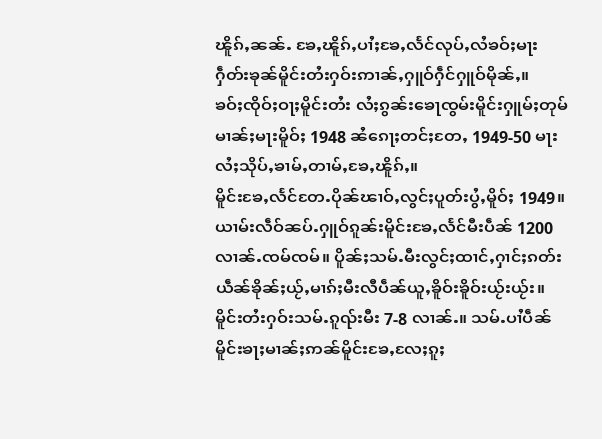ၽိူၵ်ႇၼၼ်ႉ ၶႄႇၽိူၵ်ႇပၢႆႈၶႄႇလႅင်လုပ်ႇလႆၶဝ်ႈမႃးႁဵတ်းၶုၼ်မိူင်းတႆးႁဝ်းဢၢၼ်ႇႁူဝ်ႁဵင်ႁူဝ်မိုၼ်ႇ။
ၶဝ်ႈၸိုဝ်ႈဝႃႈမိူင်းတႆး လႆႈၵွၼ်းၶေႃၸွမ်းမိူင်းႁူမ်ႈတုမ်မၢၼ်ႈမႃးမိူဝ်ႈ 1948 ၼႆၵေႃႈတင်ႈတႄႇ 1949-50 မႃး လႆႈသိုပ်ႇၶၢမ်ႇတၢမ်ႇၶႄႇၽိူၵ်ႇ။
မိူင်းၶႄႇလႅင်တႄႉပိုၼ်ၽၢဝ်ႇလွင်ႈပူတ်းပွႆႇမိူဝ်ႈ 1949။
ယၢမ်းလဵဝ်ၼပ်ႉႁူဝ်ၵူၼ်းမိူင်းၶႄႇလႅင်မီးပဵၼ် 1200 လၢၼ်ႉၸမ်ၸမ်။ ပိူၼ်ႈသမ်ႉမီးလွင်ႈထၢင်ႇႁၢင်ႈၵတ်းယဵၼ်ၶိုၼ်ႈယႂ်ႇမၢၵ်ႈမီးလီပဵၼ်ယူႇၶိူဝ်းၶိူဝ်းယႂ်းယႂ်း။ မိူင်းတႆးႁဝ်းသမ်ႉၵူၺ်းမီး 7-8 လၢၼ်ႉ။ သမ်ႉပၢႆပဵၼ်မိူင်းၶႃႈမၢၼ်ႈဢၼ်မိူင်းၶႄႇလႄႈၵူႈ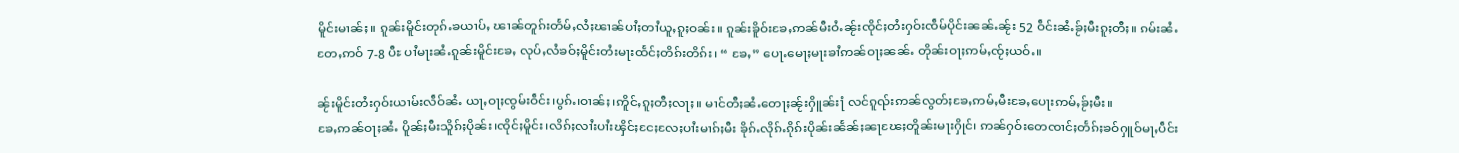မိူင်းမၢၼ်ႈ။ ၵူၼ်းမိူင်းတုၵ်ႉၶယၢပ်ႇ ၽၢၼ်တူၵ်းတႅမ်ႇလႆႈၽၢၼ်ပၢႆႈတၢႆယူႇၵူႈဝၼ်း။ ၵူၼ်းၶိူဝ်းၶႄႇဢၼ်မီးဝႆႉၼႂ်းၸိုင်ႈတႆးႁဝ်းၸဵမ်ပိုင်းၼၼ်ႉၼႂ်း 52 ဝဵင်းၼႆႉၶႂ်ႈမီးၵူႈတီႈ။ ၵမ်းၼႆႉတႄႇဢဝ် 7-8 ပီႊ ပၢႆမႃးၼႆႉၵူၼ်းမိူင်းၶႄႇ လုပ်ႇလႆၶဝ်ႈမိူင်းတႆးမႃးထႅင်ႈတိၵ်းတိၵ်း၊ “ ၶႄႇ” ပေႃႉမေႃႈမႃးၶၢႆဢၼ်ဝႃႈၼၼ်ႉ တိုၼ်းဝႃႈဢမ်ႇၸႂ်ႈယဝ်ႉ။

ၼႂ်းမိူင်းတႆးႁဝ်းယၢမ်းလဵဝ်ၼႆႉ ယႃႇဝႃႈၸွမ်းဝဵင်း၊ပွၵ်ႉ၊ဝၢၼ်ႈ၊ဢိူင်ႇၵူႈတီႈလႃႈ။ မၢင်တီႈၼႆႉတေႃႈၼႂ်းႁိူၼ်း႞ လင်ၵူၺ်းဢၼ်လွတ်ႈၶႄႇဢမ်ႇမီးၶႄႇပေႃးဢမ်ႇၶႂ်ႈမီး။
ၶႄႇဢၼ်ဝႃႈၼႆႉ ပိူၼ်ႈမီးသိူၵ်ႈပိုၼ်း၊ၸိုင်ႈမိူင်း၊လိၵ်ႈလၢႆးပၢႆးၾိင်ႈငႄႈလႄႈပၢႆးမၢၵ်ႈမီး ၶိုၵ်ႉလိုၵ်ႉၵိုၵ်းပိုၼ်းၼႅၼ်ႈၼႃၽႄႈတိူၼ်းမႃးႁိုင်၊ ဢၼ်ႁဝ်းတေၸၢင်ႈတႅၵ်ႈၶဝ်ႁူဝ်မႃႇပဵင်း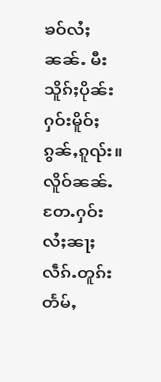ၶဝ်လႆႈၼၼ်ႉ မီးသိူၵ်ႈပိုၼ်းႁဝ်းမိူဝ်ႈၵွၼ်ႇၵူၺ်း။ လိူဝ်ၼၼ်ႉတႄႉႁဝ်းလႆႈၼႃႈလဵၵ်ႉတူၵ်းတႅမ်ႇ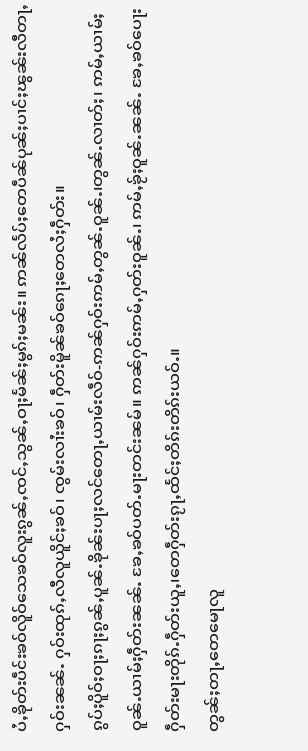ပႆႇၶိုတ်းပဵင်းၶဝ်လိူဝ်သေၶဝ်လူးၵွၼ်ႇၸင်ႇသွၼ်ႇဝႃႈမႅၼ်ႈမွၵ်ႈမၼ်း။ ဢၼ်လႅပ်ႈတေပဵၼ်ပုၼ်ႈပၢင်ႈၽွၼ်းလီတႃႇႁဝ်းၼၼ်ႉ ႁဝ်းထုၵ်ႇလီလူယိူင်ႈၶဝ်၊ ၸွမ်းလၢႆးၶဝ်၊ ႁဵတ်းမိူၼ်ၶဝ်ၵေႃႈတေလႆႈႁဵတ်း။
ၵွပ်ႈပိူဝ်ႈဝႃႈၵႃႈၵွၼ်ႇပူၼ်ႉၶိုၼ်းပႃႈလင်တေႃႇယၢမ်းလဵဝ်-ဢၼ်ႁဝ်းဢမ်ႇတွၼ်ႉဝူၼ်ႉ၊တွၼ်ႉလၢတ်ႈ၊ ဢမ်ႇယၢမ်ႈဝူၼ်ႉယၢမ်ႈႁဵတ်းၼၼ်ႉ ၶႄႇၶဝ်ပတ်ႉမႃးတင်းၼမ်။ ဢၼ်ႁဝ်းဢမ်ႇႁတ်းဝူၼ်ႉ၊ ဢမ်ႇၶႂ်ႈဝူၼ်ႉၼၼ်ႉ ၶႄႇၶဝ်ပေႃးႁဵတ်းမႃးတိုၵ်ႉႁဵတ်းယူႇ၊တေႁဵတ်းၵႂႃႇထႅင်ႈတိၵ်းတိၵ်းယဝ်ႉ။
တွၼ်ႈတႃႇတေမေႃလူ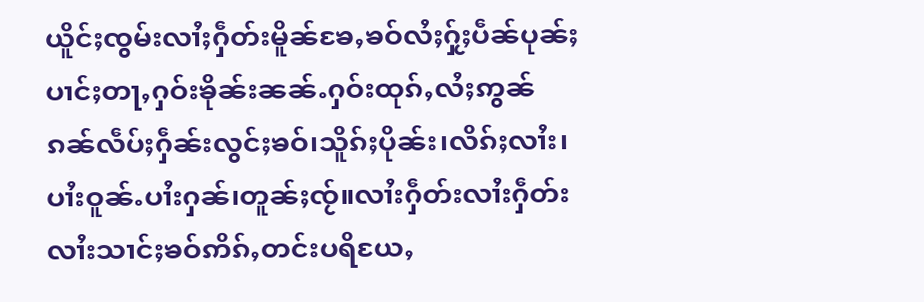ယိူင်ႈၸွမ်းလၢႆႈႁဵတ်းမိူၼ်ၶႄႇၶဝ်လႆႈႁႂ်ႈပဵၼ်ပုၼ်ႈပၢင်ႈတႃႇႁဝ်းၶိုၼ်းၼၼ်ႉႁဝ်းထုၵ်ႇလႆႈဢွၼ်ၵၼ်လဵပ်ႈႁဵၼ်းလွင်ႈၶဝ်၊သိူၵ်ႈပိုၼ်း၊လိၵ်ႈလၢႆး၊ပၢႆးဝူၼ်ႉပၢႆးႁၼ်၊တူၼ်ႈၸႂ်။လၢႆးႁဵတ်းလၢႆးႁဵတ်းလၢႆးသၢင်ႈၶဝ်ဢိၵ်ႇတင်းပရိယႄႇ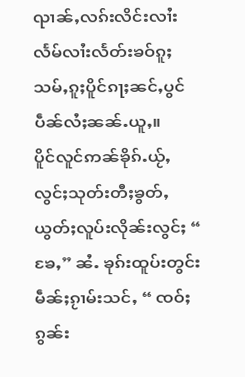ၺၢၼ်ႇလၵ်းလိင်းလၢႆးလႅမ်လၢႆးလႅတ်းၶဝ်ၵူႈသမ်ႇၵူႈပိူင်ၵႃႈၼင်ႇပွင်ပဵၼ်လႆႈၼၼ်ႉယူႇ။
ပိူင်လူင်ဢၼ်ၶိုၵ်ႉယႂ်ႇလွင်ႈသုတ်းတီႈၶွတ်ႇယွတ်ႈလူပ်းလိုၼ်းလွင်ႈ “ ၶႄႇ” ၼႆႉ ၶုၵ်းထူပ်းတွင်းမဵၼ်ႈၵႂၢမ်းသင်ႇ “ ၸဝ်ႈၵွၼ်း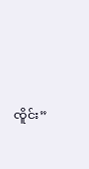ၸိူင်း”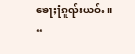ၶေႃႈ႞ၵူၺ်းယဝ်ႉ။
“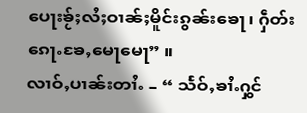ပေႃးၶႂ်ႈလႆႈဝၢၼ်ႈမိူင်းၵွၼ်းၶေႃ၊ ႁဵတ်းၵေႃႉၶႄႇမေႃမေႃ” ။
လၢဝ်ႇပၢၼ်းတၢႆႉ – “ သႅဝ်ႇၶၢႆႉႁွင်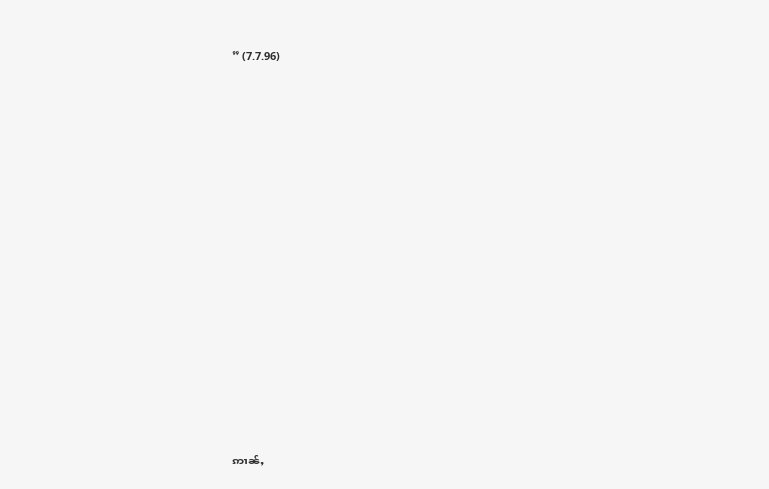” (7.7.96)
















ဢၢၼ်ႇ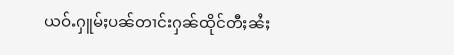ယဝ်ႉႁူမ်ႈပၼ်တၢင်းႁၼ်ထိုင်တီႈၼႆႈ